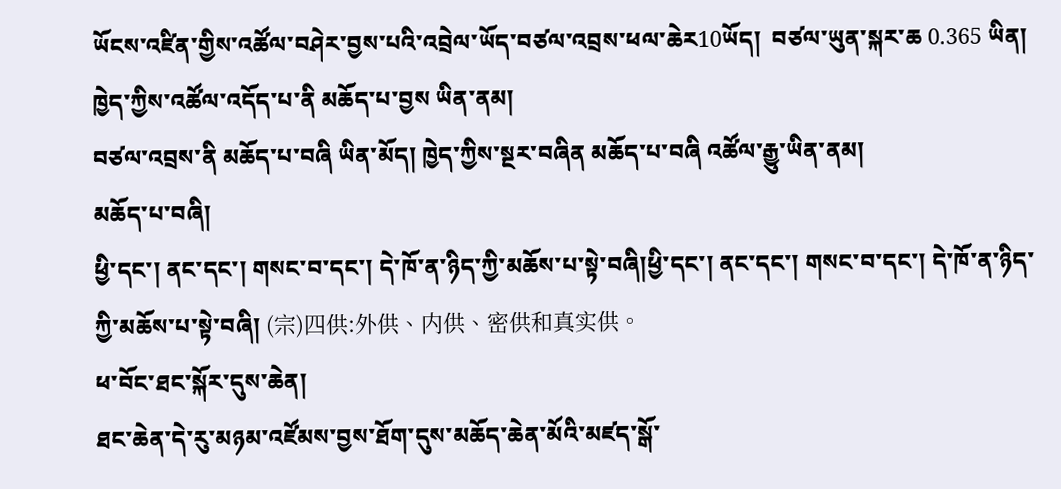ཡོངས་འཛིན་གྱིས་འཚོལ་བཤེར་བྱས་པའི་འབྲེལ་ཡོད་བཙལ་འབྲས་ཕལ་ཆེར10ཡོད།  བཙལ་ཡུན་སྐར་ཆ 0.365 ཡིན།
ཁྱེད་ཀྱིས་འཚོལ་འདོད་པ་ནི མཆོད་པ་བྱས ཡིན་ནམ།
བཙལ་འབྲས་ནི མཆོད་པ་བཞི ཡིན་མོད། ཁྱེད་ཀྱིས་སྔར་བཞིན མཆོད་པ་བཞི འཚོལ་རྒྱུ་ཡིན་ནམ།
མཆོད་པ་བཞི།
ཕྱི་དང་། ནང་དང་། གསང་བ་དང་། དེ་ཁོ་ན་ཉིད་ཀྱི་མཆོས་པ་སྟེ་བཞི།ཕྱི་དང་། ནང་དང་། གསང་བ་དང་། དེ་ཁོ་ན་ཉིད་ཀྱི་མཆོས་པ་སྟེ་བཞི། (宗)四供:外供、内供、密供和真实供。
ཕ་བོང་ཐང་སྐོར་དུས་ཆེན།
ཐང་ཆེན་དེ་རུ་མཉམ་འཛོམས་བྱས་ཐོག་དུས་མཆོད་ཆེན་མོའི་མཛད་སྒོ་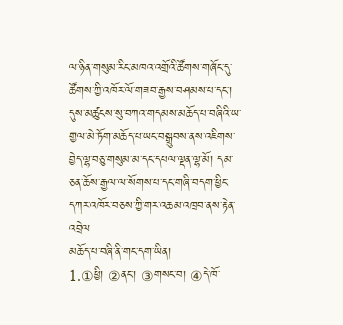ལ་ཉིན་གསུམ་རིང་མཁའ་འགྲོའི་ཚོགས་གཞོང་དུ་ཚོགས་ཀྱི་འཁོར་ལོ་གཟབ་རྒྱས་བཤམས་པ་དང་། དུས་མཚུངས་སུ་བཀའ་གདམས་མཆོད་པ་བཞིའི་ཡ་གྱལ་མེ་ཏོག་མཆོད་པ་ཡང་བསྒྲུབས་ནས་འཇིགས་བྱེད་ལྷ་བཅུ་གསུམ་མ་དང་དཔལ་ལྡན་ལྷ་མོ། དམ་ཅན་ཆོས་རྒྱལ་ལ་སོགས་པ་དང་གཞི་བདག་ཕྱིང་དཀར་འཁོར་བཅས་ཀྱི་གར་འཆམ་འཁྲབ་ནས་རྟེན་འབྲེལ
མཆོད་པ་བཞི་ནི་གང་དག་ཡིན།
1.①ཕྱི། ②ནང་། ③གསང་བ། ④དེ་ཁོ་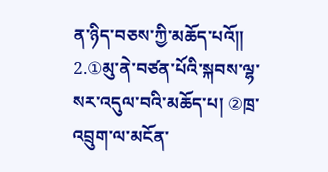ན་ཉིད་བཅས་ཀྱི་མཆོད་པའོ༎ 2.①མུ་ནེ་བཙན་པོའི་སྐབས་ལྷ་སར་འདུལ་བའི་མཆོད་པ། ②ཁྲ་འབྲུག་ལ་མངོན་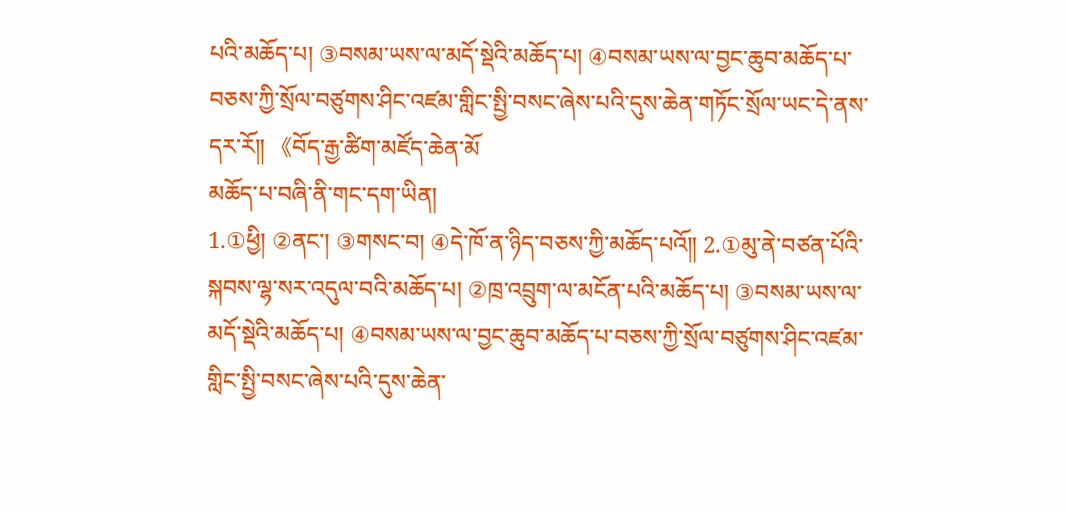པའི་མཆོད་པ། ③བསམ་ཡས་ལ་མདོ་སྡེའི་མཆོད་པ། ④བསམ་ཡས་ལ་བྱང་ཆུབ་མཆོད་པ་བཅས་ཀྱི་སྲོལ་བཙུགས་ཤིང་འཛམ་གླིང་སྤྱི་བསང་ཞེས་པའི་དུས་ཆེན་གཏོང་སྲོལ་ཡང་དེ་ནས་དར་རོ༎ 《བོད་རྒྱ་ཚིག་མཛོད་ཆེན་མོ
མཆོད་པ་བཞི་ནི་གང་དག་ཡིན།
1.①ཕྱི། ②ནང་། ③གསང་བ། ④དེ་ཁོ་ན་ཉིད་བཅས་ཀྱི་མཆོད་པའོ༎ 2.①མུ་ནེ་བཙན་པོའི་སྐབས་ལྷ་སར་འདུལ་བའི་མཆོད་པ། ②ཁྲ་འབྲུག་ལ་མངོན་པའི་མཆོད་པ། ③བསམ་ཡས་ལ་མདོ་སྡེའི་མཆོད་པ། ④བསམ་ཡས་ལ་བྱང་ཆུབ་མཆོད་པ་བཅས་ཀྱི་སྲོལ་བཙུགས་ཤིང་འཛམ་གླིང་སྤྱི་བསང་ཞེས་པའི་དུས་ཆེན་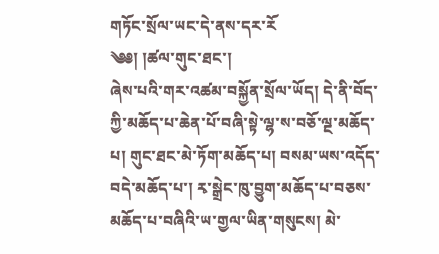གཏོང་སྲོལ་ཡང་དེ་ནས་དར་རོ
༄༅། །ཚལ་གུང་ཐང་།
ཞེས་པའི་གར་འཚམ་བསྐྱོན་སྲོལ་ཡོད། དེ་ནི་བོད་ཀྱི་མཆོད་པ་ཆེན་པོ་བཞི་སྟེ་ལྷ་ས་བཅོ་ལྔ་མཆོད་པ། གུང་ཐང་མེ་ཏོག་མཆོད་པ། བསམ་ཡས་འདོད་བདེ་མཆོད་པ་། རྭ་སྒྲེང་ཁུ་བྱུག་མཆོད་པ་བཅས་མཆོད་པ་བཞིའི་ཡ་གྱལ་ཡིན་གསུངས། མེ་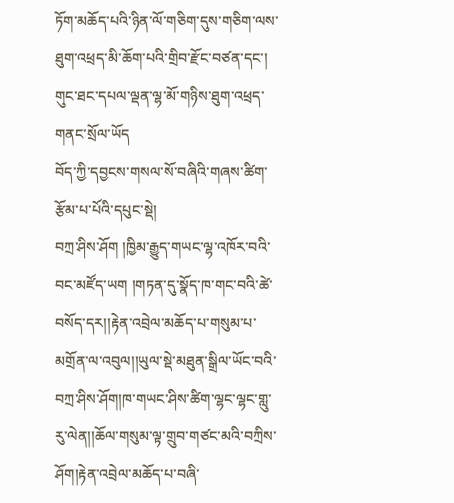ཏོག་མཆོད་པའི་ཉིན་ལོ་གཅིག་དུས་གཅིག་ལས་ཐུག་འཕྲད་མི་ཆོག་པའི་གྲིབ་རྫོང་བཙན་དང་། གུང་ཐང་དཔལ་ལྡན་ལྷ་མོ་གཉིས་ཐུག་འཕྲད་གནང་སྲོལ་ཡོད
བོད་ཀྱི་དབྱངས་གསལ་སོ་བཞིའི་གཞས་ཚིག་རྩོམ་པ་པོའི་དཔུང་སྡེ།
བཀྲ་ཤིས་ཤོག །ཁྱིམ་རྒྱུད་གཡང་ལྷ་འཁོར་བའི་བང་མཛོད་ཡག །གཏན་དུ་སྣོད་ཁ་གང་བའི་ཚེ་བསོད་དར།།རྟེན་འབྲེལ་མཆོད་པ་གསུམ་པ་མགྲོན་ལ་འབུལ།།ཡུལ་སྡེ་མཐུན་སྒྲིལ་ཡོང་བའི་བཀྲ་ཤིས་ཤོག།ཁ་གཡང་ཤིས་ཚིག་ལྷང་ལྷང་གླུ་རུ་ལེན།།ཆོལ་གསུམ་ལྟ་གྲུབ་གཙང་མའི་བཀྲིས་ཤོག།རྟེན་འབྲེལ་མཆོད་པ་བཞི་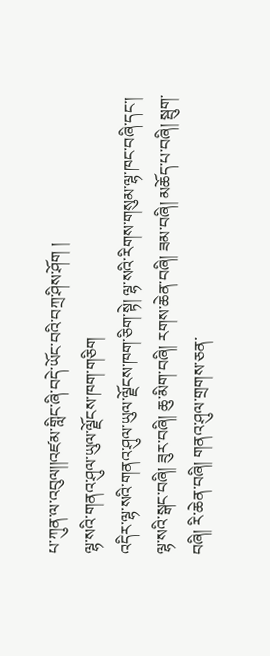པ་ཀུན་ལ་འབུལ།།འཛམ་གླིང་ཞི་བདེ་ཡོང་བའི་བཀྲ་ཤིས་ཤོག །
ལྷ་སའི་གནའ་ཤུལ་ཡུལ་ལྗོངས་ཁག་གཅིག
འདིར་ལྷ་སའི་གནའ་ཤུལ་ཡུལ་ལྗོངས་ཁག་ཅིག་སྟེ། ལྷ་སའི་རིགས་གསུམ་ལྷ་ཁང་བཞི་དང་། ལྷ་སའི་སྒང་བཞི། ཟུར་བཞི། ཆུ་མིག་བཞི། རགས་ཆེན་བཞི། ཟམ་བཞི། མཆོད་པ་བཞི། སྦུག་བཞི། རི་ཆེན་བཞི། གནའ་ཤུལ་གྲགས་ཅན་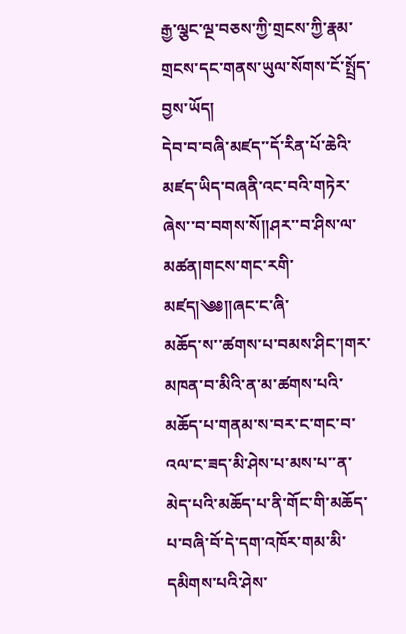རྒྱ་ལྕང་ལྔ་བཅས་ཀྱི་གྲངས་ཀྱི་རྣམ་གྲངས་དང་གནས་ཡུལ་སོགས་ངོ་སྤྲོད་བྱས་ཡོད།
དེབ་བ་བཞི་མཛད་་དོ་རིན་པོ་ཆེའི་མཛད་ཡིད་བཞནི་འང་བའི་གཏེར་ཞེས་་བ་བགས་སོ།།ཤར་་བ་ཤིས་ལ་མཚན།གངས་གང་རགི་མཛད།༄༅།།ཞང་ང་ཞི་
མཆོད་ས་་ཚགས་པ་བམས་ཤིང་།གར་མཁན་བ་མིའི་ན་མ་ཚགས་པའི་མཆོད་པ་གནམ་ས་བར་ང་གང་བ་འལ་ང་ཟད་མི་ཤེས་པ་མས་པ་་ན་མེད་པའི་མཆོད་པ་ནི་གོང་གི་མཆོད་པ་བཞི་བོ་དེ་དག་འཁོར་གམ་མི་དམིགས་པའི་ཤེས་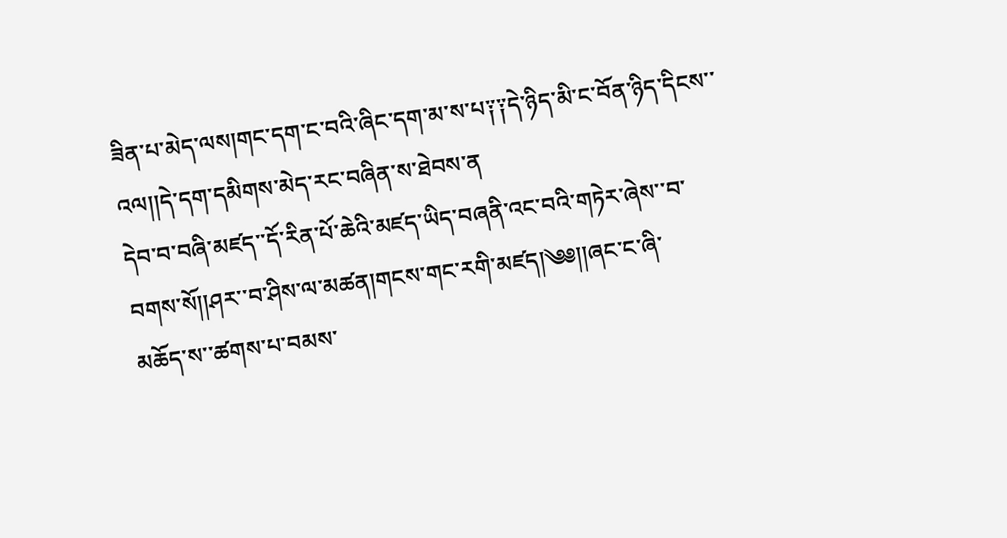ཟིན་པ་མེད་ལས།གང་དག་ང་བའི་ཞིང་དག་མ་ས་པ༑༑དེ་ཉིད་མི་ང་བོན་ཉིད་དིངས་་འལ།།དེ་དག་དམིགས་མེད་རང་བཞིན་ས་ཐེབས་ན
དེབ་བ་བཞི་མཛད་་དོ་རིན་པོ་ཆེའི་མཛད་ཡིད་བཞནི་འང་བའི་གཏེར་ཞེས་་བ་བགས་སོ།།ཤར་་བ་ཤིས་ལ་མཚན།གངས་གང་རགི་མཛད།༄༅།།ཞང་ང་ཞི་
མཆོད་ས་་ཚགས་པ་བམས་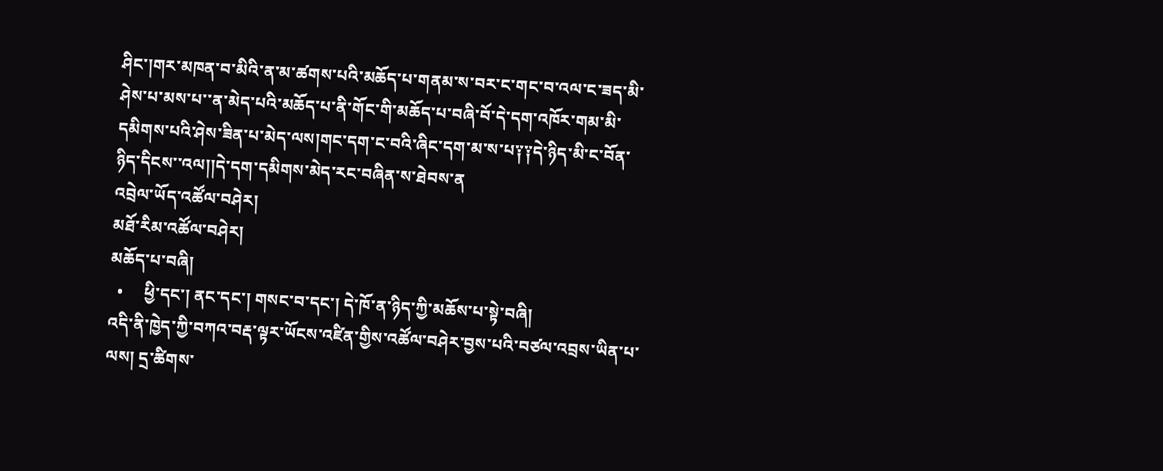ཤིང་།གར་མཁན་བ་མིའི་ན་མ་ཚགས་པའི་མཆོད་པ་གནམ་ས་བར་ང་གང་བ་འལ་ང་ཟད་མི་ཤེས་པ་མས་པ་་ན་མེད་པའི་མཆོད་པ་ནི་གོང་གི་མཆོད་པ་བཞི་བོ་དེ་དག་འཁོར་གམ་མི་དམིགས་པའི་ཤེས་ཟིན་པ་མེད་ལས།གང་དག་ང་བའི་ཞིང་དག་མ་ས་པ༑༑དེ་ཉིད་མི་ང་བོན་ཉིད་དིངས་་འལ།།དེ་དག་དམིགས་མེད་རང་བཞིན་ས་ཐེབས་ན
འབྲེལ་ཡོད་འཚོལ་བཤེར།
མཐོ་རིམ་འཚོལ་བཤེར།
མཆོད་པ་བཞི།
  •     ཕྱི་དང་། ནང་དང་། གསང་བ་དང་། དེ་ཁོ་ན་ཉིད་ཀྱི་མཆོས་པ་སྟེ་བཞི།
འདི་ནི་ཁྱེད་ཀྱི་བཀའ་བརྡ་ལྟར་ཡོངས་འཛིན་གྱིས་འཚོལ་བཤེར་བྱས་པའི་བཙལ་འབྲས་ཡིན་པ་ལས། དྲ་ཚིགས་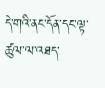དེ་གའི་ནང་དོན་དང་ལྟ་ཚུལ་ལ་འཐད་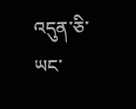འདུན་ཅི་ཡང་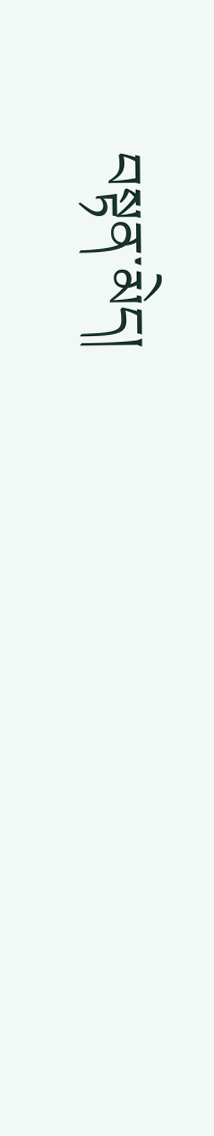བསྟན་མེད།